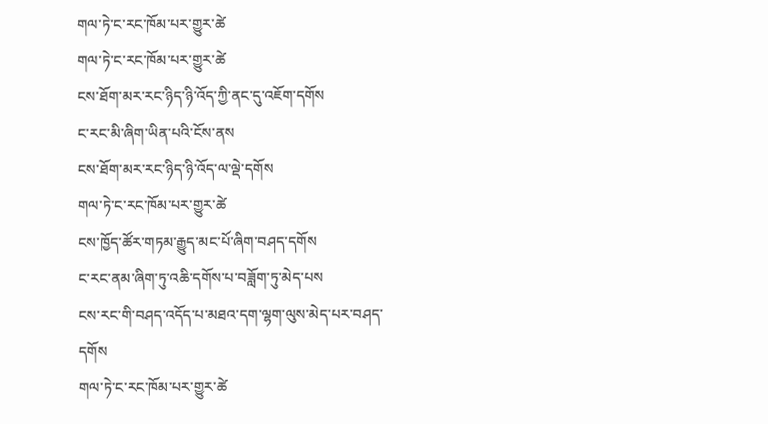གལ་ཏེ་ང་རང་ཁོམ་པར་གྱུར་ཚེ
གལ་ཏེ་ང་རང་ཁོམ་པར་གྱུར་ཚེ
ངས་ཐོག་མར་རང་ཉིད་ཉི་འོད་ཀྱི་ནང་དུ་འཇོག་དགོས
ང་རང་མི་ཞིག་ཡིན་པའི་ངོས་ནས
ངས་ཐོག་མར་རང་ཉིད་ཉི་འོད་ལ་ལྡེ་དགོས
གལ་ཏེ་ང་རང་ཁོམ་པར་གྱུར་ཚེ
ངས་ཁྱོད་ཚོར་གཏམ་རྒྱུད་མང་པོ་ཞིག་བཤད་དགོས
ང་རང་ནམ་ཞིག་ཏུ་འཆི་དགོས་པ་བཟློག་ཏུ་མེད་པས
ངས་རང་གི་བཤད་འདོད་པ་མཐའ་དག་ལྷག་ལུས་མེད་པར་བཤད་དགོས
གལ་ཏེ་ང་རང་ཁོམ་པར་གྱུར་ཚེ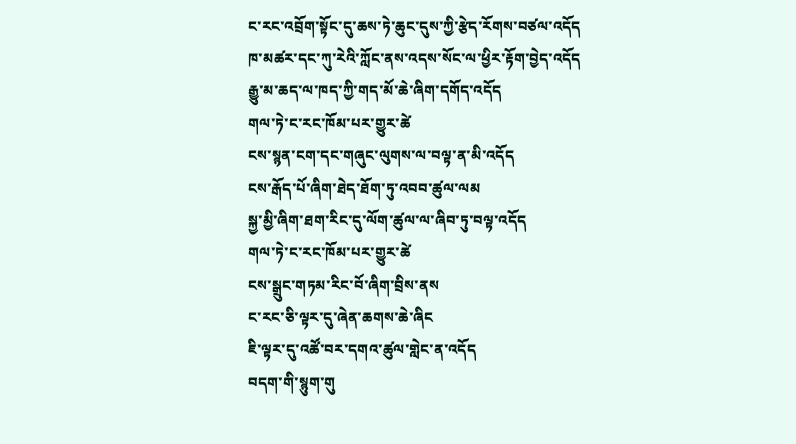ང་རང་འབྲོག་སྟོང་དུ་ཆས་ཏེ་ཆུང་དུས་ཀྱི་རྩེད་རོགས་བཙལ་འདོད
ཁ་མཚར་དང་ཀུ་རེའི་ཀློང་ནས་འདས་སོང་ལ་ཕྱིར་རྟོག་བྱེད་འདོད
རྒྱུ་མ་ཆད་ལ་ཁད་ཀྱི་གད་མོ་ཆེ་ཞིག་དགོད་འདོད
གལ་ཏེ་ང་རང་ཁོམ་པར་གྱུར་ཚེ
ངས་སྙན་ངག་དང་གཞུང་ལུགས་ལ་བལྟ་ན་མི་འདོད
ངས་རྒོད་པོ་ཞིག་ཐེད་ཐོག་ཏུ་འབབ་ཚུལ་ལམ
སྐྱ་མྱི་ཞིག་ཐག་རིང་དུ་ལོག་ཚུལ་ལ་ཞིབ་ཏུ་བལྟ་འདོད
གལ་ཏེ་ང་རང་ཁོམ་པར་གྱུར་ཚེ
ངས་སྒྲུང་གཏམ་རིང་བོ་ཞིག་བྲིས་ནས
ང་རང་ཅི་ལྟར་དུ་ཞེན་ཆགས་ཆེ་ཞིང
ཇི་ལྟར་དུ་འཚོ་བར་དགའ་ཚུལ་གླེང་ན་འདོད
བདག་གི་སྙུག་གུ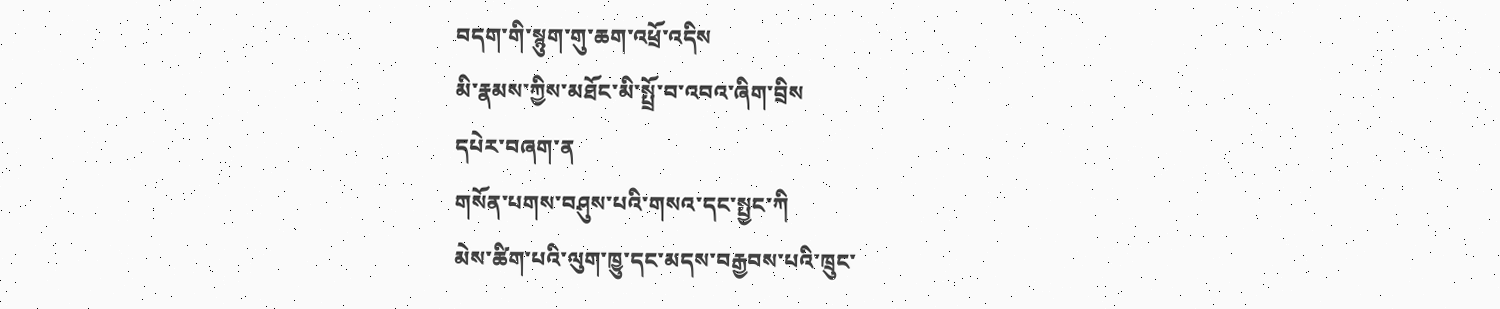བདག་གི་སྙུག་གུ་ཆག་འཕྲོ་འདིས
མི་རྣམས་ཀྱིས་མཐོང་མི་སྤྲོ་བ་འབའ་ཞིག་བྲིས
དཔེར་བཞག་ན
གསོན་པགས་བཤུས་པའི་གསའ་དང་སྤྱང་ཀི
མེས་ཚིག་པའི་ལུག་ཁྱུ་དང་མདས་བརྒྱབས་པའི་ཁྲུང་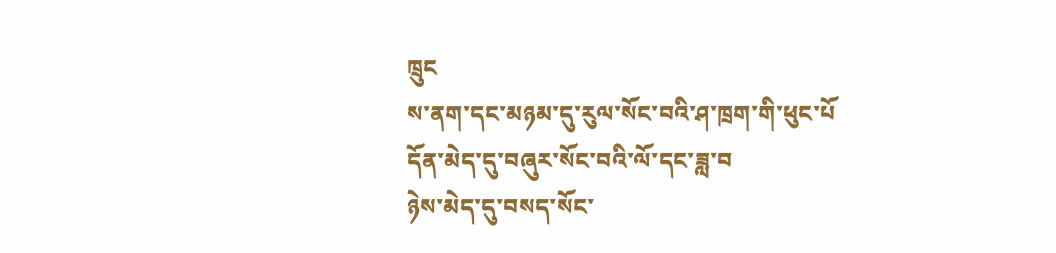ཁྲུང
ས་ནག་དང་མཉམ་དུ་རུལ་སོང་བའི་ཤ་ཁྲག་གི་ཕུང་པོ
དོན་མེད་དུ་བཞུར་སོང་བའི་ལོ་དང་ཟླ་བ
ཉེས་མེད་དུ་བསད་སོང་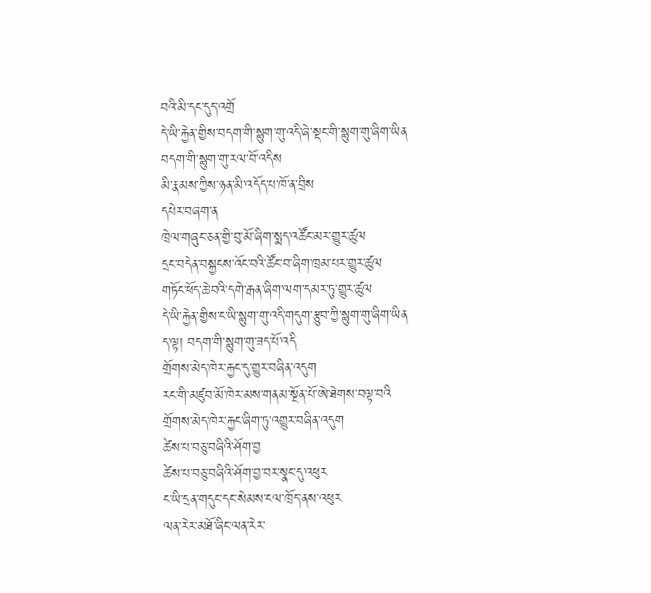བའི་མི་དང་དུད་འགྲོ
དེ་ཡི་རྐྱེན་གྱིས་བདག་གི་སྙུག་གུ་འདི་ཞེ་སྡང་གི་སྙུག་གུ་ཞིག་ཡིན
བདག་གི་སྙུག་གུ་རལ་བོ་འདིས
མི་རྣམས་ཀྱིས་ཉན་མི་འདོད་པ་ཁོ་ན་བྲིས
དཔེར་བཞག་ན
ཁྲེལ་གཞུང་ཅན་གྱི་བུ་མོ་ཞིག་སྨད་འཚོང་མར་གྱུར་ཚུལ
དྲང་བདེན་བསྐྱངས་འོང་བའི་ཚོང་བ་ཞིག་ཁྲམ་པར་གྱུར་ཚུལ
གཏོང་ཕོད་ཆེ་བའི་དགེ་རྒན་ཞིག་ལག་དམར་ཏུ་གྱུར་ཚུལ
དེ་ཡི་རྐྱེན་གྱིས་ང་ཡི་སྙུག་གུ་འདི་གདུག་རྩུབ་ཀྱི་སྙུག་གུ་ཞིག་ཡིན
ད་ལྟ། བདག་གི་སྙུག་གུ་ཟད་པོ་འདི
གྲོགས་མེད་ཁེར་རྐྱང་དུ་གྱུར་བཞིན་འདུག
རང་གི་མཛུབ་མོ་ཁེར་མས་གནམ་སྔོན་པོ་ཨེ་ཐེགས་བལྟ་བའི
གྲོགས་མེད་ཁེར་རྐྱང་ཞིག་ཏུ་འགྱུར་བཞིན་འདུག
ཚེས་པ་བཅུ་བཞིའི་ཤོག་བྱ
ཚེས་པ་བཅུ་བཞིའི་ཤོག་བྱ་བར་སྣང་དུ་འཕུར
ང་ཡི་དྲན་གདུང་དང་སེམས་ངལ་ཁྲོད་ནས་འཕུར
ལན་རེར་མཐོ་ཞིང་ལན་རེར་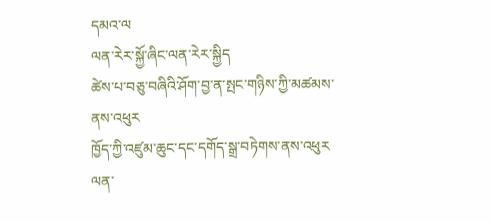དམའ་ལ
ལན་རེར་སྐྱོ་ཞིང་ལན་རེར་སྐྱིད
ཚེས་པ་བཅུ་བཞིའི་ཤོག་བྱ་ན་སྤང་གཉིས་ཀྱི་མཚམས་ནས་འཕུར
ཁྱོད་ཀྱི་འཛུམ་ཆུང་དང་དགོད་སྒྲ་བཏེགས་ནས་འཕུར
ལན་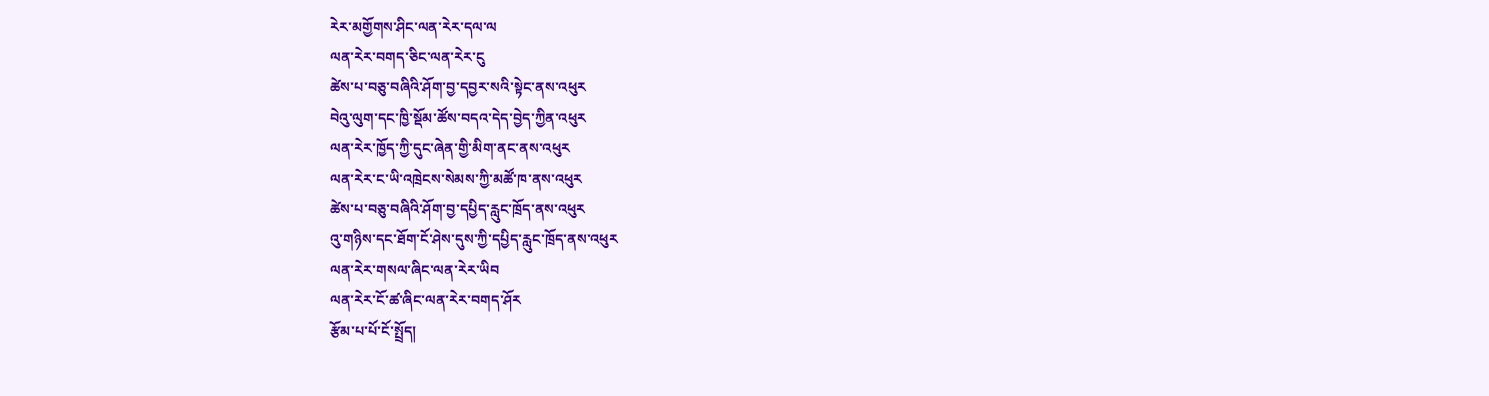རེར་མགྱོགས་ཤིང་ལན་རེར་དལ་ལ
ལན་རེར་བགད་ཅིང་ལན་རེར་ངུ
ཚེས་པ་བཅུ་བཞིའི་ཤོག་བྱ་དབྱར་སའི་སྟེང་ནས་འཕུར
བེའུ་ལུག་དང་ཁྱི་སྡོམ་ཚོས་བདའ་དེད་བྱེད་ཀྱིན་འཕུར
ལན་རེར་ཁྱོད་ཀྱི་དུང་ཞེན་གྱི་མིག་ནང་ནས་འཕུར
ལན་རེར་ང་ཡི་འཁྲེངས་སེམས་ཀྱི་མཚོ་ཁ་ནས་འཕུར
ཚེས་པ་བཅུ་བཞིའི་ཤོག་བྱ་དཔྱིད་རླུང་ཁྲོད་ནས་འཕུར
འུ་གཉིས་དང་ཐོག་ངོ་ཤེས་དུས་ཀྱི་དཔྱིད་རླུང་ཁྲོད་ནས་འཕུར
ལན་རེར་གསལ་ཞིང་ལན་རེར་ཡིབ
ལན་རེར་ངོ་ཚ་ཞིང་ལན་རེར་བགད་ཤོར
རྩོམ་པ་པོ་ངོ་སྤྲོད།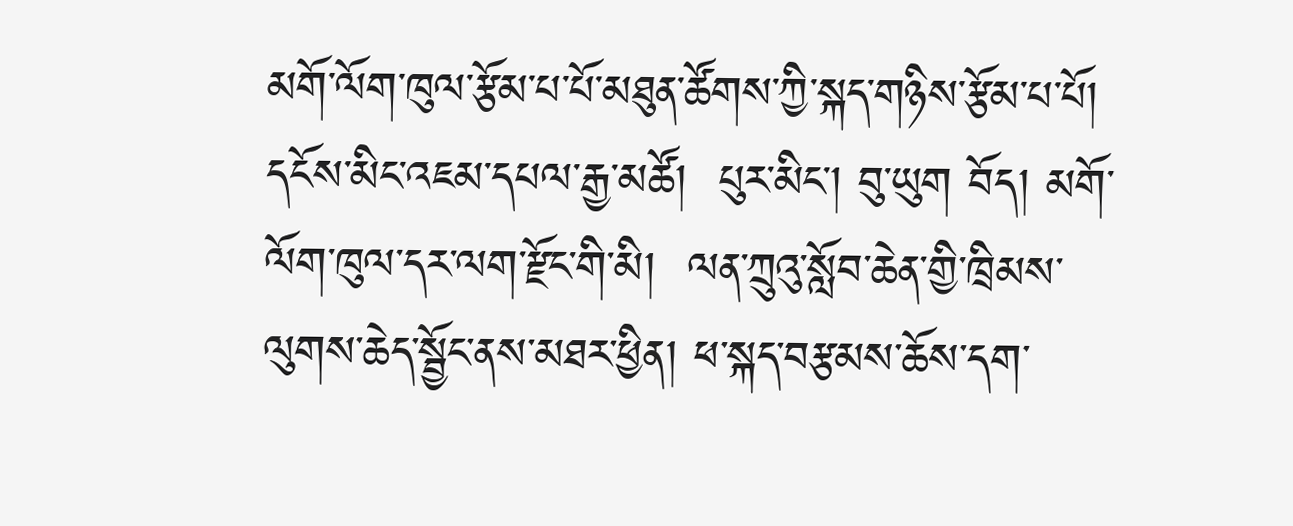མགོ་ལོག་ཁུལ་རྩོམ་པ་པོ་མཐུན་ཚོགས་ཀྱི་སྐད་གཉིས་རྩོམ་པ་པོ། དངོས་མིང་འཇམ་དཔལ་རྒྱ་མཚོ།  པུར་མིང་། བུ་ཡུག བོད། མགོ་ལོག་ཁུལ་དར་ལག་རྫོང་གི་མི།  ལན་ཀྲུའུ་སློབ་ཆེན་གྱི་ཁྲིམས་ལུགས་ཆེད་སྦྱོང་ནས་མཐར་ཕྱིན། ཕ་སྐད་བརྩམས་ཆོས་དག་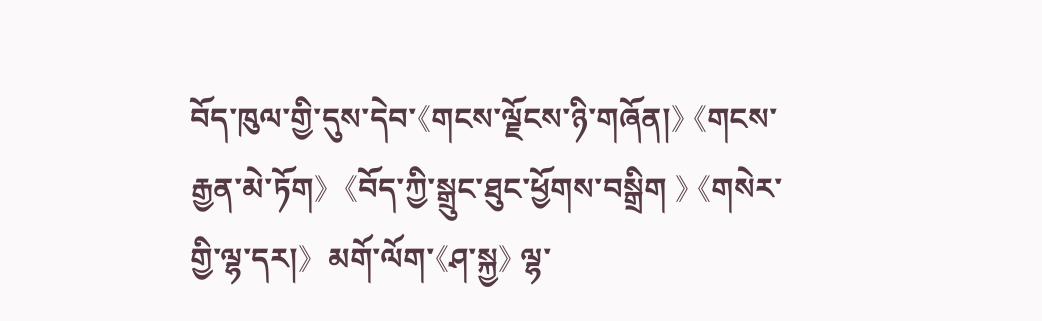བོད་ཁུལ་གྱི་དུས་དེབ་《གངས་ལྗོངས་ཉི་གཞོན།》 《གངས་རྒྱན་མེ་ཏོག》  《བོད་ཀྱི་སྒྲུང་ཐུང་ཕྱོགས་བསྒྲིག 》 《གསེར་གྱི་ལྷ་དར།》  མགོ་ལོག་《ཤ་སྐྱ》 ལྷ་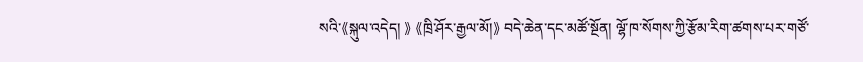སའི་《སྐུལ་འདེད། 》 《ཁྲི་ཤོར་རྒྱལ་མོ།》 བདེ་ཆེན་དང་མཚོ་སྔོན། ལྷོ་ཁ་སོགས་ཀྱི་རྩོམ་རིག་ཚགས་པར་གཙོ་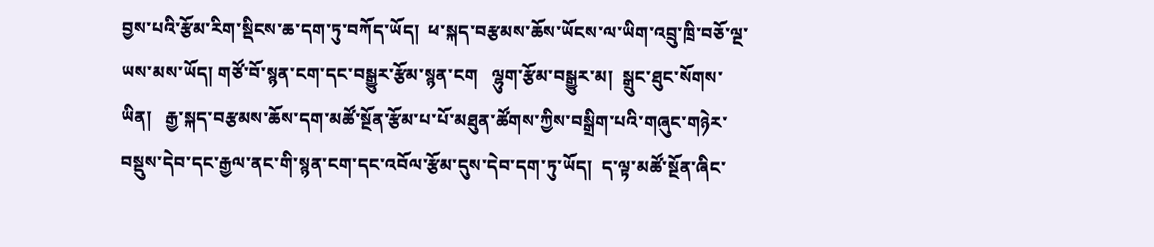བྱས་པའི་རྩོམ་རིག་སྡིངས་ཆ་དག་ཏུ་བཀོད་ཡོད།  ཕ་སྐད་བརྩམས་ཆོས་ཡོངས་ལ་ཡིག་འབྲུ་ཁྲི་བཅོ་ལྔ་ཡས་མས་ཡོད། གཙོ་བོ་སྙན་ངག་དང་བསྒྱུར་རྩོམ་སྙན་ངག   ལྷུག་རྩོམ་བསྒྱུར་མ།  སྒྲུང་ཐུང་སོགས་ཡིན།   རྒྱ་སྐད་བརྩམས་ཆོས་དག་མཚོ་སྔོན་རྩོམ་པ་པོ་མཐུན་ཚོགས་ཀྱིས་བསྒྲིག་པའི་གཞུང་གཉེར་བསྡུས་དེབ་དང་རྒྱལ་ནང་གི་སྙན་ངག་དང་འབོལ་རྩོམ་དུས་དེབ་དག་ཏུ་ཡོད།  ད་ལྟ་མཚོ་སྔོན་ཞིང་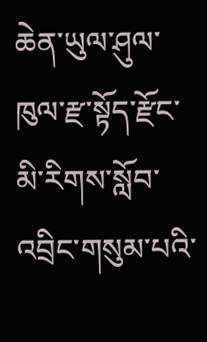ཆེན་ཡུལ་ཤུལ་ཁུལ་རྫ་སྟོད་རྫོང་མི་རིགས་སློབ་འབྲིང་གསུམ་པའི་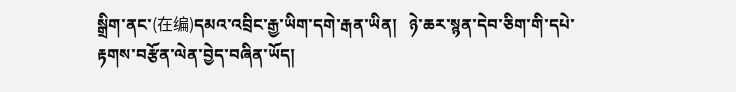སྒྲིག་ནང་(在编)དམའ་འབྲིང་རྒྱ་ཡིག་དགེ་རྒན་ཡིན།   ཉེ་ཆར་སྙན་དེབ་ཅིག་གི་དཔེ་རྟགས་བརྩོན་ལེན་བྱེད་བཞིན་ཡོད།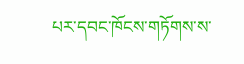པར་དབང་ཁོངས་གཏོགས་ས་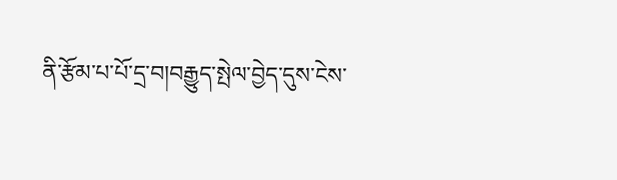ནི་རྩོམ་པ་པོ་དྲ་བ།བརྒྱུད་སྤེལ་བྱེད་དུས་ངེས་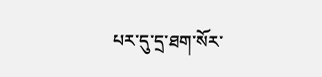པར་དུ་དྲ་ཐག་སོར་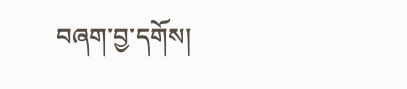བཞག་བྱ་དགོས།